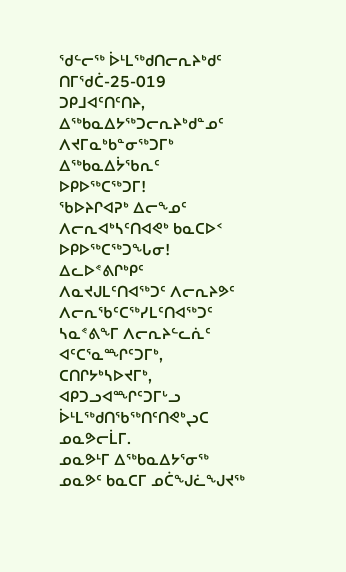ᖁᓪᓕᖅ ᐆᒻᒪᖅᑯᑎᓕᕆᔨᒃᑯᑦ ᑎᒥᖁᑖ-25-019 ᑐᑭᒧᐊᑦᑎᑦᑎᔨ, ᐃᖅᑲᓇᐃᔭᖅᑐᓕᕆᔨᒃᑯᓐᓄᑦ
ᐱᔪᒥᓇᒃᑲᓐᓂᖅᑐᒥᒃ ᐃᖅᑲᓇᐃᔮᖃᕆᑦ ᐅᑭᐅᖅᑕᖅᑐᒥ!
ᖃᐅᔨᒋᐊᕈᒃ ᐃᓕᖕᓄᑦ ᐱᓕᕆᐊᒃᓴᑦᑎᐊᕙᒃ ᑲᓇᑕᐅᑉ ᐅᑭᐅᖅᑕᖅᑐᖓᓂ! ᐃᓚᐅᕝᕕᒋᒃᑭᑦ ᐱᓇᔪᒍᒪᑦᑎᐊᖅᑐᑦ ᐱᓕᕆᔨᕗᑦ ᐱᓕᕆᖃᑦᑕᖅᓯᒪᑦᑎᐊᖅᑐᑦ ᓴᓇᕝᕕᖕᒥ ᐱᓕᕆᔨᓪᓚᕇᑦ ᐊᑦᑕᕐᓇᙱᑦᑐᒥᒃ, ᑕᑎᒋᔭᒃᓴᐅᔪᒥᒃ, ᐊᑭᑐᓗᐊᙱᑦᑐᒥᒡᓗ ᐆᒻᒪᖅᑯᑎᖃᖅᑎᑦᑎᕙᒃᖢᑕ ᓄᓇᕗᓕᒫᒥ.
ᓄᓇᕗᒻᒥ ᐃᖅᑲᓇᐃᔭᕐᓂᖅ
ᓄᓇᕗᑦ ᑲᓇᑕᒥ ᓄᑖᖑᓛᖑᔪᖅ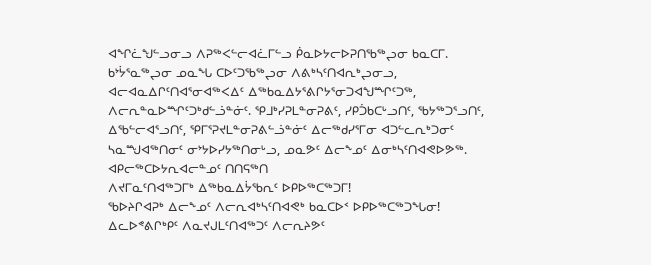ᐊᖏᓛᖑᓪᓗᓂᓗ ᐱᕈᖅᐸᓪᓕᐊᓛᒥᓪᓗ ᑮᓇᐅᔭᓕᐅᕈᑎᖃᖅᖢᓂ ᑲᓇᑕᒥ. ᑲᔾᔮᕐᓇᖅᖢᓂ ᓄᓇᖓ ᑕᐅᑦᑐᖃᖅᖢᓂ ᐱᕕᒃᓴᑦᑎᐊᕆᒃᖢᓂᓗ, ᐊᓕᐊᓇᐃᒋᑦᑎᐊᕐᓂᐊᖅᐸᐃᑦ ᐃᖅᑲᓇᐃᔭᕐᕕᒋᔭᕐᓂᑐᐊᖑᙱᑦᑐᖅ, ᐱᓕᕆᓐᓇᐅᙱᑦᑐᒃᑯᓪᓘᓐᓃᑦ. ᕿᒧᒃᓯᕈᒪᓐᓂᕈᕕᑦ, ᓯᑭᑑᑲᑕᒡᓗᑎᑦ, ᖃᔭᖅᑐᕐᓗᑎᑦ, ᐃᖃᓪᓕᐊᕐᓗᑎᑦ, ᕿᒥᕐᕈᔪᒪᓐᓂᕈᕕᓪᓘᓐᓃᑦ ᐃᓕᖅᑯᓯᕐᒥᓂ ᐊᑐᓪᓚᕆᒃᑐᓂᑦ ᓴᓇᙳᐊᖅᑎᓂᑦ ᓂᔾᔭᐅᓯᔭᖅᑎᓂᒡᓗ, ᓄᓇᕗᑦ ᐃᓕᖕᓄᑦ ᐃᓂᒃᓴᑦᑎᐊᕙᐅᕗᖅ.
ᐊᑭᓕᖅᑕᐅᔭᕆᐊᓕᓐᓄᑦ ᑎᑎᕋᖅᑎ
ᐱᔪᒥᓇᑦᑎᐊᖅᑐᒥᒃ ᐃᖅᑲᓇᐃᔮᖃᕆᑦ ᐅᑭᐅᖅᑕᖅᑐᒥ!
ᖃᐅᔨᒋᐊᕈᒃ ᐃᓕᖕᓄᑦ ᐱᓕᕆᐊᒃᓴᑦᑎᐊᕙᒃ ᑲᓇᑕᐅᑉ ᐅᑭᐅᖅᑕᖅᑐᖓᓂ! ᐃᓚᐅᕝᕕᒋᒃᑭᑦ ᐱᓇᔪᒍᒪᑦᑎᐊᖅᑐᑦ ᐱᓕᕆᔨᕗᑦ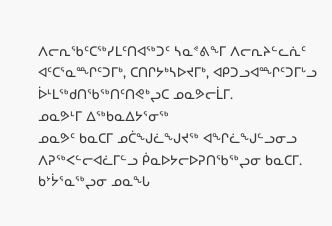ᐱᓕᕆᖃᑦᑕᖅᓯᒪᑦᑎᐊᖅᑐᑦ ᓴᓇᕝᕕᖕᒥ ᐱᓕᕆᔨᓪᓚᕇᑦ ᐊᑦᑕᕐᓇᙱᑦᑐᒥᒃ, ᑕᑎᒋᔭᒃᓴᐅᔪᒥᒃ, ᐊᑭᑐᓗᐊᙱᑦᑐᒥᒡᓗ ᐆᒻᒪᖅᑯᑎᖃᖅᑎᑦᑎᕙᒃᖢᑕ ᓄᓇᕗᓕᒫᒥ.
ᓄᓇᕗᒻᒥ ᐃᖅᑲᓇᐃᔭᕐᓂᖅ
ᓄᓇᕗᑦ ᑲᓇᑕᒥ ᓄᑖᖑᓛᖑᔪᖅ ᐊᖏᓛᖑᓪᓗᓂᓗ ᐱᕈᖅᐸᓪᓕᐊᓛᒥᓪᓗ ᑮᓇᐅᔭᓕᐅᕈᑎᖃᖅᖢᓂ ᑲᓇᑕᒥ. ᑲᔾᔮᕐᓇᖅᖢᓂ ᓄᓇᖓ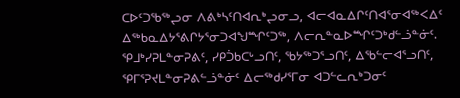ᑕᐅᑦᑐᖃᖅᖢᓂ ᐱᕕᒃᓴᑦᑎᐊᕆᒃᖢᓂᓗ, ᐊᓕᐊᓇᐃᒋᑦᑎᐊᕐᓂᐊᖅᐸᐃᑦ ᐃᖅᑲᓇᐃᔭᕐᕕᒋᔭᕐᓂᑐᐊᖑᙱᑦᑐᖅ, ᐱᓕᕆᓐᓇᐅᙱᑦᑐᒃᑯᓪᓘᓐᓃᑦ. ᕿᒧᒃᓯᕈᒪᓐᓂᕈᕕᑦ, ᓯᑭᑑᑲᑕᒡᓗᑎᑦ, ᖃᔭᖅᑐᕐᓗᑎᑦ, ᐃᖃᓪᓕᐊᕐᓗᑎᑦ, ᕿᒥᕐᕈᔪᒪᓐᓂᕈᕕᓪᓘᓐᓃᑦ ᐃᓕᖅᑯᓯᕐᒥᓂ ᐊᑐᓪᓚᕆᒃᑐᓂᑦ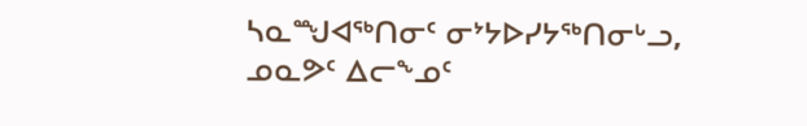ᓴᓇᙳᐊᖅᑎᓂᑦ ᓂᔾᔭᐅᓯᔭᖅᑎᓂᒡᓗ, ᓄᓇᕗᑦ ᐃᓕᖕᓄᑦ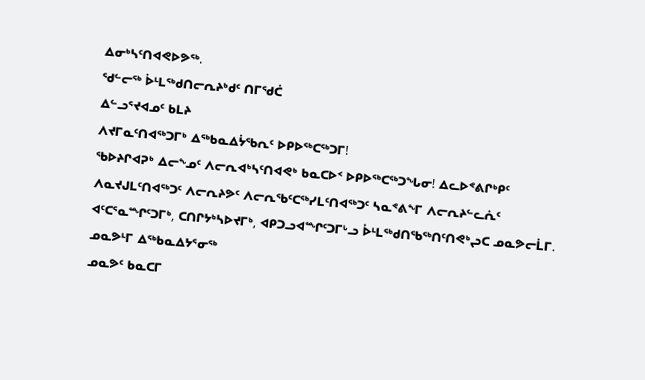ᐃᓂᒃᓴᑦᑎᐊᕙᐅᕗᖅ.
ᖁᓪᓕᖅ ᐆᒻᒪᖅᑯᑎᓕᕆᔨᒃᑯᑦ ᑎᒥᖁᑖ
ᐃᓪᓗᕐᔪᐊᓄᑦ ᑲᒪᔨ
ᐱᔪᒥᓇᑦᑎᐊᖅᑐᒥᒃ ᐃᖅᑲᓇᐃᔮᖃᕆᑦ ᐅᑭᐅᖅᑕᖅᑐᒥ!
ᖃᐅᔨᒋᐊᕈᒃ ᐃᓕᖕᓄᑦ ᐱᓕᕆᐊᒃᓴᑦᑎᐊᕙᒃ ᑲᓇᑕᐅᑉ ᐅᑭᐅᖅᑕᖅᑐᖓᓂ! ᐃᓚᐅᕝᕕᒋᒃᑭᑦ ᐱᓇᔪᒍᒪᑦᑎᐊᖅᑐᑦ ᐱᓕᕆᔨᕗᑦ ᐱᓕᕆᖃᑦᑕᖅᓯᒪᑦᑎᐊᖅᑐᑦ ᓴᓇᕝᕕᖕᒥ ᐱᓕᕆᔨᓪᓚᕇᑦ ᐊᑦᑕᕐᓇᙱᑦᑐᒥᒃ, ᑕᑎᒋᔭᒃᓴᐅᔪᒥᒃ, ᐊᑭᑐᓗᐊᙱᑦᑐᒥᒡᓗ ᐆᒻᒪᖅᑯᑎᖃᖅᑎᑦᑎᕙᒃᖢᑕ ᓄᓇᕗᓕᒫᒥ.
ᓄᓇᕗᒻᒥ ᐃᖅᑲᓇᐃᔭᕐᓂᖅ
ᓄᓇᕗᑦ ᑲᓇᑕᒥ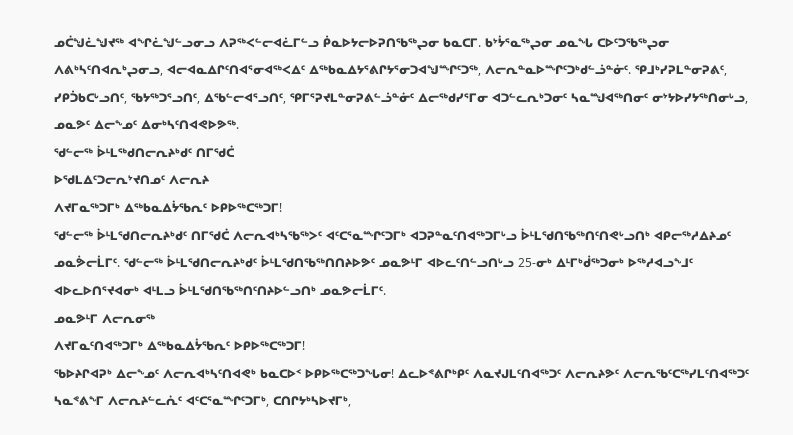ᓄᑖᖑᓛᖑᔪᖅ ᐊᖏᓛᖑᓪᓗᓂᓗ ᐱᕈᖅᐸᓪᓕᐊᓛᒥᓪᓗ ᑮᓇᐅᔭᓕᐅᕈᑎᖃᖅᖢᓂ ᑲᓇᑕᒥ. ᑲᔾᔮᕐᓇᖅᖢᓂ ᓄᓇᖓ ᑕᐅᑦᑐᖃᖅᖢᓂ ᐱᕕᒃᓴᑦᑎᐊᕆᒃᖢᓂᓗ, ᐊᓕᐊᓇᐃᒋᑦᑎᐊᕐᓂᐊᖅᐸᐃᑦ ᐃᖅᑲᓇᐃᔭᕐᕕᒋᔭᕐᓂᑐᐊᖑᙱᑦᑐᖅ, ᐱᓕᕆᓐᓇᐅᙱᑦᑐᒃᑯᓪᓘᓐᓃᑦ. ᕿᒧᒃᓯᕈᒪᓐᓂᕈᕕᑦ, ᓯᑭᑑᑲᑕᒡᓗᑎᑦ, ᖃᔭᖅᑐᕐᓗᑎᑦ, ᐃᖃᓪᓕᐊᕐᓗᑎᑦ, ᕿᒥᕐᕈᔪᒪᓐᓂᕈᕕᓪᓘᓐᓃᑦ ᐃᓕᖅᑯᓯᕐᒥᓂ ᐊᑐᓪᓚᕆᒃᑐᓂᑦ ᓴᓇᙳᐊᖅᑎᓂᑦ ᓂᔾᔭᐅᓯᔭᖅᑎᓂᒡᓗ, ᓄᓇᕗᑦ ᐃᓕᖕᓄᑦ ᐃᓂᒃᓴᑦᑎᐊᕙᐅᕗᖅ.
ᖁᓪᓕᖅ ᐆᒻᒪᖅᑯᑎᓕᕆᔨᒃᑯᑦ ᑎᒥᖁᑖ
ᐅᖁᒪᐃᑦᑐᓕᕆᔾᔪᑎᓄᑦ ᐱᓕᕆᔨ
ᐱᔪᒥᓇᖅᑐᒥᒃ ᐃᖅᑲᓇᐃᔮᖃᕆᑦ ᐅᑭᐅᖅᑕᖅᑐᒥ!
ᖁᓪᓕᖅ ᐆᒻᒪᖁᑎᓕᕆᔨᒃᑯᑦ ᑎᒥᖁᑖ ᐱᓕᕆᐊᒃᓴᖃᖅᐳᑦ ᐊᑦᑕᕐᓇᙱᑦᑐᒥᒃ ᐊᑐᕈᓐᓇᑦᑎᐊᖅᑐᒥᒡᓗ ᐆᒻᒪᖁᑎᖃᖅᑎᑦᑎᕙᒡᓗᑎᒃ ᐊᑭᓕᖅᓱᐃᔨᓄᑦ ᓄᓇᕘᓕᒫᒥᑦ. ᖁᓪᓕᖅ ᐆᒻᒪᖁᑎᓕᕆᔨᒃᑯᑦ ᐆᒻᒪᖁᑎᖃᖅᑎᑎᔨᐅᕗᑦ ᓄᓇᕗᒻᒥ ᐊᐅᓚᑦᑎᓪᓗᑎᒡᓗ 25-ᓂᒃ ᐃᒻᒥᒃᑰᖅᑐᓂᒃ ᐅᖅᓱᐊᓗᖕᒧᑦ ᐊᐅᓚᐅᑎᕐᔪᐊᓂᒃ ᐊᒻᒪᓗ ᐆᒻᒪᖁᑎᖃᖅᑎᑦᑎᔨᐅᓪᓗᑎᒃ ᓄᓇᕗᓕᒫᒥᑦ.
ᓄᓇᕗᒻᒥ ᐱᓕᕆᓂᖅ
ᐱᔪᒥᓇᑦᑎᐊᖅᑐᒥᒃ ᐃᖅᑲᓇᐃᔮᖃᕆᑦ ᐅᑭᐅᖅᑕᖅᑐᒥ!
ᖃᐅᔨᒋᐊᕈᒃ ᐃᓕᖕᓄᑦ ᐱᓕᕆᐊᒃᓴᑦᑎᐊᕙᒃ ᑲᓇᑕᐅᑉ ᐅᑭᐅᖅᑕᖅᑐᖓᓂ! ᐃᓚᐅᕝᕕᒋᒃᑭᑦ ᐱᓇᔪᒍᒪᑦᑎᐊᖅᑐᑦ ᐱᓕᕆᔨᕗᑦ ᐱᓕᕆᖃᑦᑕᖅᓯᒪᑦᑎᐊᖅᑐᑦ ᓴᓇᕝᕕᖕᒥ ᐱᓕᕆᔨᓪᓚᕇᑦ ᐊᑦᑕᕐᓇᙱᑦᑐᒥᒃ, ᑕᑎᒋᔭᒃᓴᐅᔪᒥᒃ,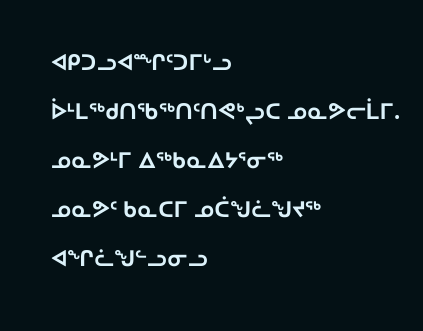ᐊᑭᑐᓗᐊᙱᑦᑐᒥᒡᓗ ᐆᒻᒪᖅᑯᑎᖃᖅᑎᑦᑎᕙᒃᖢᑕ ᓄᓇᕗᓕᒫᒥ.
ᓄᓇᕗᒻᒥ ᐃᖅᑲᓇᐃᔭᕐᓂᖅ
ᓄᓇᕗᑦ ᑲᓇᑕᒥ ᓄᑖᖑᓛᖑᔪᖅ ᐊᖏᓛᖑᓪᓗᓂᓗ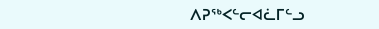ᐱᕈᖅᐸᓪᓕᐊᓛᒥᓪᓗ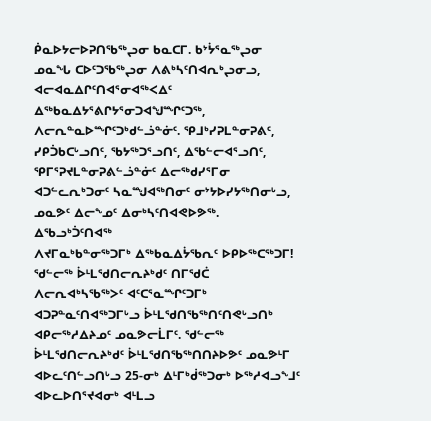ᑮᓇᐅᔭᓕᐅᕈᑎᖃᖅᖢᓂ ᑲᓇᑕᒥ. ᑲᔾᔮᕐᓇᖅᖢᓂ ᓄᓇᖓ ᑕᐅᑦᑐᖃᖅᖢᓂ ᐱᕕᒃᓴᑦᑎᐊᕆᒃᖢᓂᓗ, ᐊᓕᐊᓇᐃᒋᑦᑎᐊᕐᓂᐊᖅᐸᐃᑦ ᐃᖅᑲᓇᐃᔭᕐᕕᒋᔭᕐᓂᑐᐊᖑᙱᑦᑐᖅ, ᐱᓕᕆᓐᓇᐅᙱᑦᑐᒃᑯᓪᓘᓐᓃᑦ. ᕿᒧᒃᓯᕈᒪᓐᓂᕈᕕᑦ, ᓯᑭᑑᑲᑕᒡᓗᑎᑦ, ᖃᔭᖅᑐᕐᓗᑎᑦ, ᐃᖃᓪᓕᐊᕐᓗᑎᑦ, ᕿᒥᕐᕈᔪᒪᓐᓂᕈᕕᓪᓘᓐᓃᑦ ᐃᓕᖅᑯᓯᕐᒥᓂ ᐊᑐᓪᓚᕆᒃᑐᓂᑦ ᓴᓇᙳᐊᖅᑎᓂᑦ ᓂᔾᔭᐅᓯᔭᖅᑎᓂᒡᓗ, ᓄᓇᕗᑦ ᐃᓕᖕᓄᑦ ᐃᓂᒃᓴᑦᑎᐊᕙᐅᕗᖅ.
ᐃᖃᓗᒃᑑᑦᑎᐊᖅ
ᐱᔪᒥᓇᒃᑲᓐᓂᖅᑐᒥᒃ ᐃᖅᑲᓇᐃᔮᖃᕆᑦ ᐅᑭᐅᖅᑕᖅᑐᒥ!
ᖁᓪᓕᖅ ᐆᒻᒪᖁᑎᓕᕆᔨᒃᑯᑦ ᑎᒥᖁᑖ ᐱᓕᕆᐊᒃᓴᖃᖅᐳᑦ ᐊᑦᑕᕐᓇᙱᑦᑐᒥᒃ ᐊᑐᕈᓐᓇᑦᑎᐊᖅᑐᒥᒡᓗ ᐆᒻᒪᖁᑎᖃᖅᑎᑦᑎᕙᒡᓗᑎᒃ ᐊᑭᓕᖅᓱᐃᔨᓄᑦ ᓄᓇᕗᓕᒫᒥᑦ. ᖁᓪᓕᖅ ᐆᒻᒪᖁᑎᓕᕆᔨᒃᑯᑦ ᐆᒻᒪᖁᑎᖃᖅᑎᑎᔨᐅᕗᑦ ᓄᓇᕗᒻᒥ ᐊᐅᓚᑦᑎᓪᓗᑎᒡᓗ 25-ᓂᒃ ᐃᒻᒥᒃᑰᖅᑐᓂᒃ ᐅᖅᓱᐊᓗᖕᒧᑦ ᐊᐅᓚᐅᑎᕐᔪᐊᓂᒃ ᐊᒻᒪᓗ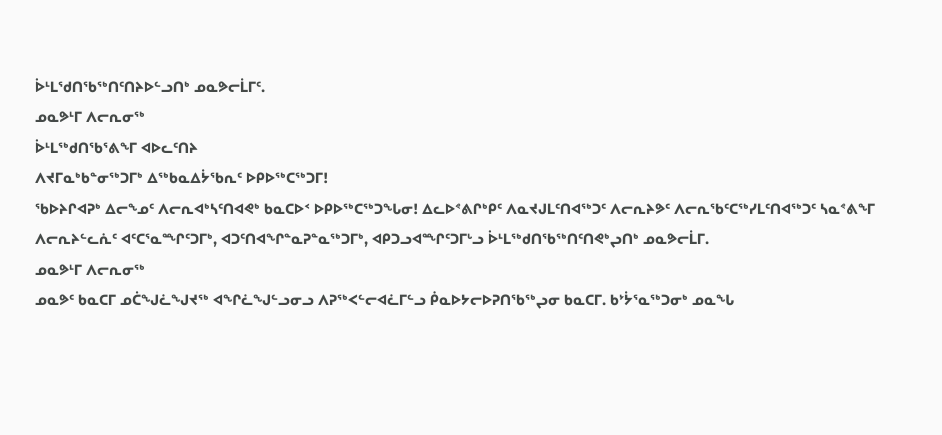ᐆᒻᒪᖁᑎᖃᖅᑎᑦᑎᔨᐅᓪᓗᑎᒃ ᓄᓇᕗᓕᒫᒥᑦ.
ᓄᓇᕗᒻᒥ ᐱᓕᕆᓂᖅ
ᐆᒻᒪᖅᑯᑎᖃᕐᕕᖕᒥ ᐊᐅᓚᑦᑎᔨ
ᐱᔪᒥᓇᒃᑲᓐᓂᖅᑐᒥᒃ ᐃᖅᑲᓇᐃᔮᖃᕆᑦ ᐅᑭᐅᖅᑕᖅᑐᒥ!
ᖃᐅᔨᒋᐊᕈᒃ ᐃᓕᖕᓄᑦ ᐱᓕᕆᐊᒃᓴᑦᑎᐊᕙᒃ ᑲᓇᑕᐅᑉ ᐅᑭᐅᖅᑕᖅᑐᖓᓂ! ᐃᓚᐅᕝᕕᒋᒃᑭᑦ ᐱᓇᔪᒍᒪᑦᑎᐊᖅᑐᑦ ᐱᓕᕆᔨᕗᑦ ᐱᓕᕆᖃᑦᑕᖅᓯᒪᑦᑎᐊᖅᑐᑦ ᓴᓇᕝᕕᖕᒥ ᐱᓕᕆᔨᓪᓚᕇᑦ ᐊᑦᑕᕐᓇᙱᑦᑐᒥᒃ, ᐊᑐᑦᑎᐊᖏᓐᓇᕈᓐᓇᖅᑐᒥᒃ, ᐊᑭᑐᓗᐊᙱᑦᑐᒥᒡᓗ ᐆᒻᒪᖅᑯᑎᖃᖅᑎᑦᑎᕙᒃᖢᑎᒃ ᓄᓇᕗᓕᒫᒥ.
ᓄᓇᕗᒻᒥ ᐱᓕᕆᓂᖅ
ᓄᓇᕗᑦ ᑲᓇᑕᒥ ᓄᑖᖑᓛᖑᔪᖅ ᐊᖏᓛᖑᓪᓗᓂᓗ ᐱᕈᖅᐸᓪᓕᐊᓛᒥᓪᓗ ᑮᓇᐅᔭᓕᐅᕈᑎᖃᖅᖢᓂ ᑲᓇᑕᒥ. ᑲᔾᔮᕐᓇᖅᑐᓂᒃ ᓄᓇᖓ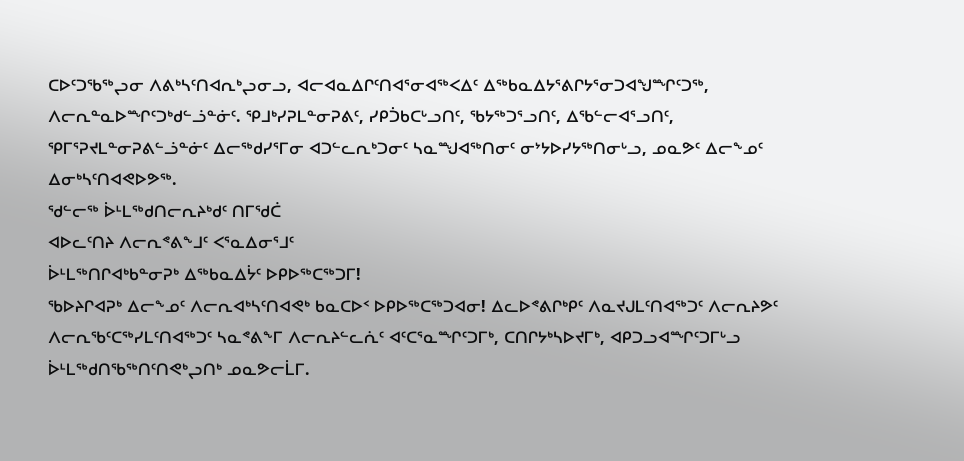ᑕᐅᑦᑐᖃᖅᖢᓂ ᐱᕕᒃᓴᑦᑎᐊᕆᒃᖢᓂᓗ, ᐊᓕᐊᓇᐃᒋᑦᑎᐊᕐᓂᐊᖅᐸᐃᑦ ᐃᖅᑲᓇᐃᔭᕐᕕᒋᔭᕐᓂᑐᐊᖑᙱᑦᑐᖅ, ᐱᓕᕆᓐᓇᐅᙱᑦᑐᒃᑯᓪᓘᓐᓃᑦ. ᕿᒧᒃᓯᕈᒪᓐᓂᕈᕕᑦ, ᓯᑭᑑᑲᑕᒡᓗᑎᑦ, ᖃᔭᖅᑐᕐᓗᑎᑦ, ᐃᖃᓪᓕᐊᕐᓗᑎᑦ, ᕿᒥᕐᕈᔪᒪᓐᓂᕈᕕᓪᓘᓐᓃᑦ ᐃᓕᖅᑯᓯᕐᒥᓂ ᐊᑐᓪᓚᕆᒃᑐᓂᑦ ᓴᓇᙳᐊᖅᑎᓂᑦ ᓂᔾᔭᐅᓯᔭᖅᑎᓂᒡᓗ, ᓄᓇᕗᑦ ᐃᓕᖕᓄᑦ ᐃᓂᒃᓴᑦᑎᐊᕙᐅᕗᖅ.
ᖁᓪᓕᖅ ᐆᒻᒪᖅᑯᑎᓕᕆᔨᒃᑯᑦ ᑎᒥᖁᑖ
ᐊᐅᓚᑦᑎᔨ ᐱᓕᕆᕝᕕᖕᒧᑦ ᐸᕐᓇᐃᓂᕐᒧᑦ
ᐆᒻᒪᖅᑎᒋᐊᒃᑲᓐᓂᕈᒃ ᐃᖅᑲᓇᐃᔮᑦ ᐅᑭᐅᖅᑕᖅᑐᒥ!
ᖃᐅᔨᒋᐊᕈᒃ ᐃᓕᖕᓄᑦ ᐱᓕᕆᐊᒃᓴᑦᑎᐊᕙᒃ ᑲᓇᑕᐅᑉ ᐅᑭᐅᖅᑕᖅᑐᐊᓂ! ᐃᓚᐅᕝᕕᒋᒃᑭᑦ ᐱᓇᔪᒍᒪᑦᑎᐊᖅᑐᑦ ᐱᓕᕆᔨᕗᑦ ᐱᓕᕆᖃᑦᑕᖅᓯᒪᑦᑎᐊᖅᑐᑦ ᓴᓇᕝᕕᖕᒥ ᐱᓕᕆᔨᓪᓚᕇᑦ ᐊᑦᑕᕐᓇᙱᑦᑐᒥᒃ, ᑕᑎᒋᔭᒃᓴᐅᔪᒥᒃ, ᐊᑭᑐᓗᐊᙱᑦᑐᒥᒡᓗ ᐆᒻᒪᖅᑯᑎᖃᖅᑎᑦᑎᕙᒃᖢᑎᒃ ᓄᓇᕗᓕᒫᒥ.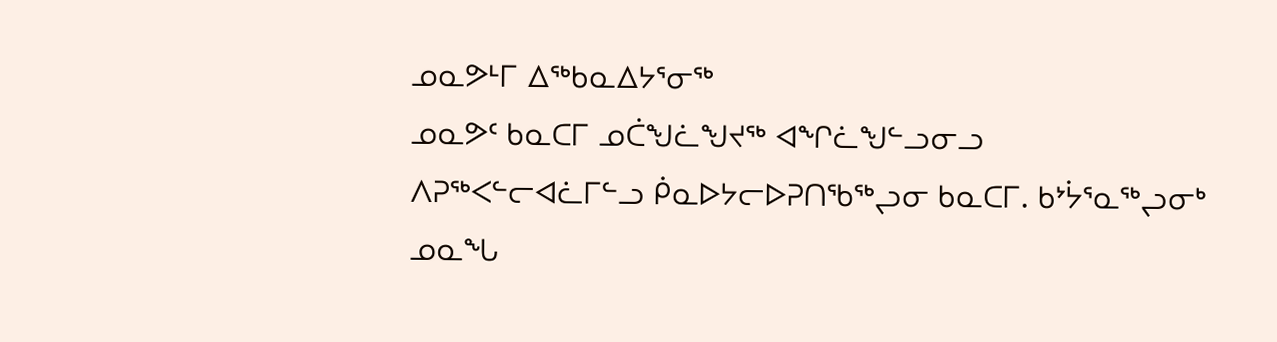ᓄᓇᕗᒻᒥ ᐃᖅᑲᓇᐃᔭᕐᓂᖅ
ᓄᓇᕗᑦ ᑲᓇᑕᒥ ᓄᑖᖑᓛᖑᔪᖅ ᐊᖏᓛᖑᓪᓗᓂᓗ ᐱᕈᖅᐸᓪᓕᐊᓛᒥᓪᓗ ᑮᓇᐅᔭᓕᐅᕈᑎᖃᖅᖢᓂ ᑲᓇᑕᒥ. ᑲᔾᔮᕐᓇᖅᖢᓂᒃ ᓄᓇᖓ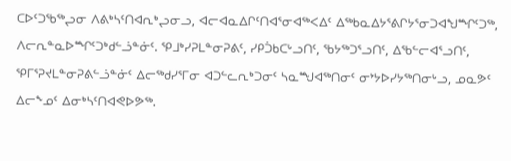ᑕᐅᑦᑐᖃᖅᖢᓂ ᐱᕕᒃᓴᑦᑎᐊᕆᒃᖢᓂᓗ, ᐊᓕᐊᓇᐃᒋᑦᑎᐊᕐᓂᐊᖅᐸᐃᑦ ᐃᖅᑲᓇᐃᔭᕐᕕᒋᔭᕐᓂᑐᐊᖑᙱᑦᑐᖅ, ᐱᓕᕆᓐᓇᐅᙱᑦᑐᒃᑯᓪᓘᓐᓃᑦ. ᕿᒧᒃᓯᕈᒪᓐᓂᕈᕕᑦ, ᓯᑭᑑᑲᑕᒡᓗᑎᑦ, ᖃᔭᖅᑐᕐᓗᑎᑦ, ᐃᖃᓪᓕᐊᕐᓗᑎᑦ, ᕿᒥᕐᕈᔪᒪᓐᓂᕈᕕᓪᓘᓐᓃᑦ ᐃᓕᖅᑯᓯᕐᒥᓂ ᐊᑐᓪᓚᕆᒃᑐᓂᑦ ᓴᓇᙳᐊᖅᑎᓂᑦ ᓂᔾᔭᐅᓯᔭᖅᑎᓂᒡᓗ, ᓄᓇᕗᑦ ᐃᓕᖕᓄᑦ ᐃᓂᒃᓴᑦᑎᐊᕙᐅᕗᖅ.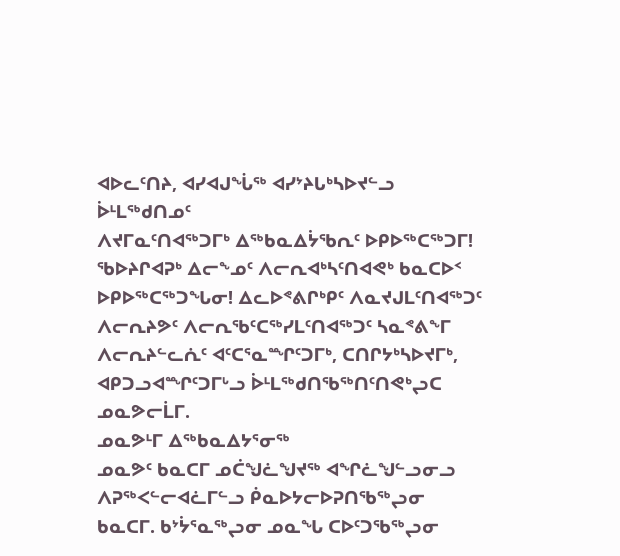ᐊᐅᓚᑦᑎᔨ, ᐊᓯᐊᒍᖔᖅ ᐊᓯᔾᔨᒐᒃᓴᐅᔪᓪᓗ ᐆᒻᒪᖅᑯᑎᓄᑦ
ᐱᔪᒥᓇᑦᑎᐊᖅᑐᒥᒃ ᐃᖅᑲᓇᐃᔮᖃᕆᑦ ᐅᑭᐅᖅᑕᖅᑐᒥ!
ᖃᐅᔨᒋᐊᕈᒃ ᐃᓕᖕᓄᑦ ᐱᓕᕆᐊᒃᓴᑦᑎᐊᕙᒃ ᑲᓇᑕᐅᑉ ᐅᑭᐅᖅᑕᖅᑐᖓᓂ! ᐃᓚᐅᕝᕕᒋᒃᑭᑦ ᐱᓇᔪᒍᒪᑦᑎᐊᖅᑐᑦ ᐱᓕᕆᔨᕗᑦ ᐱᓕᕆᖃᑦᑕᖅᓯᒪᑦᑎᐊᖅᑐᑦ ᓴᓇᕝᕕᖕᒥ ᐱᓕᕆᔨᓪᓚᕇᑦ ᐊᑦᑕᕐᓇᙱᑦᑐᒥᒃ, ᑕᑎᒋᔭᒃᓴᐅᔪᒥᒃ, ᐊᑭᑐᓗᐊᙱᑦᑐᒥᒡᓗ ᐆᒻᒪᖅᑯᑎᖃᖅᑎᑦᑎᕙᒃᖢᑕ ᓄᓇᕗᓕᒫᒥ.
ᓄᓇᕗᒻᒥ ᐃᖅᑲᓇᐃᔭᕐᓂᖅ
ᓄᓇᕗᑦ ᑲᓇᑕᒥ ᓄᑖᖑᓛᖑᔪᖅ ᐊᖏᓛᖑᓪᓗᓂᓗ ᐱᕈᖅᐸᓪᓕᐊᓛᒥᓪᓗ ᑮᓇᐅᔭᓕᐅᕈᑎᖃᖅᖢᓂ ᑲᓇᑕᒥ. ᑲᔾᔮᕐᓇᖅᖢᓂ ᓄᓇᖓ ᑕᐅᑦᑐᖃᖅᖢᓂ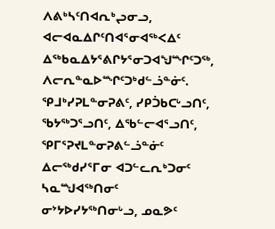ᐱᕕᒃᓴᑦᑎᐊᕆᒃᖢᓂᓗ, ᐊᓕᐊᓇᐃᒋᑦᑎᐊᕐᓂᐊᖅᐸᐃᑦ ᐃᖅᑲᓇᐃᔭᕐᕕᒋᔭᕐᓂᑐᐊᖑᙱᑦᑐᖅ, ᐱᓕᕆᓐᓇᐅᙱᑦᑐᒃᑯᓪᓘᓐᓃᑦ. ᕿᒧᒃᓯᕈᒪᓐᓂᕈᕕᑦ, ᓯᑭᑑᑲᑕᒡᓗᑎᑦ, ᖃᔭᖅᑐᕐᓗᑎᑦ, ᐃᖃᓪᓕᐊᕐᓗᑎᑦ, ᕿᒥᕐᕈᔪᒪᓐᓂᕈᕕᓪᓘᓐᓃᑦ ᐃᓕᖅᑯᓯᕐᒥᓂ ᐊᑐᓪᓚᕆᒃᑐᓂᑦ ᓴᓇᙳᐊᖅᑎᓂᑦ ᓂᔾᔭᐅᓯᔭᖅᑎᓂᒡᓗ, ᓄᓇᕗᑦ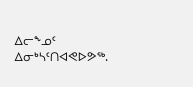ᐃᓕᖕᓄᑦ ᐃᓂᒃᓴᑦᑎᐊᕙᐅᕗᖅ.